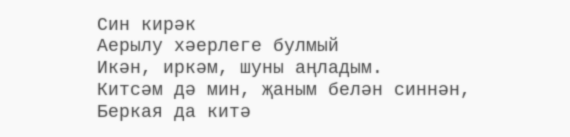Син кирәк
Аерылу хәерлеге булмый
Икән, иркәм, шуны аңладым.
Китсәм дә мин, җаным белән синнән,
Беркая да китә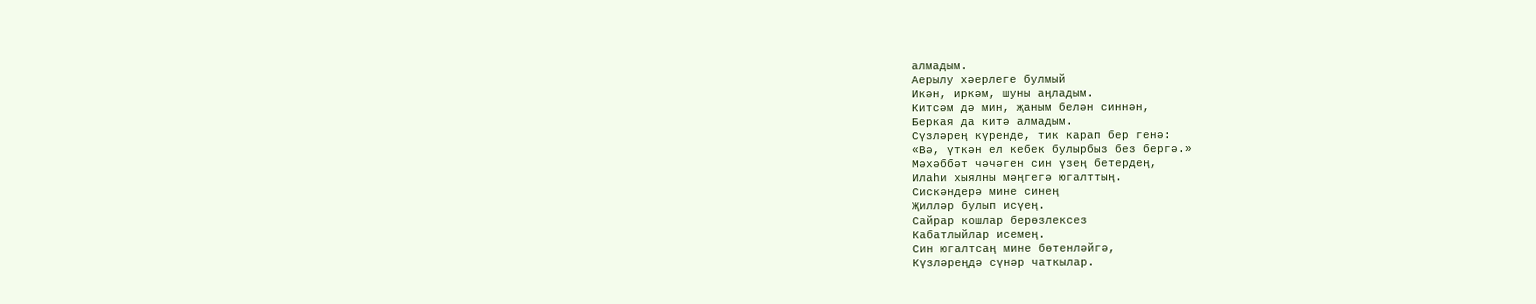алмадым.
Аерылу хәерлеге булмый
Икән, иркәм, шуны аңладым.
Китсәм дә мин, җаным белән синнән,
Беркая да китә алмадым.
Сүзләрең күренде, тик карап бер генә:
«Вә, үткән ел кебек булырбыз без бергә.»
Мәхәббәт чәчәген син үзең бетердең,
Илаһи хыялны мәңгегә югалттың.
Сискәндерә мине синең
Җилләр булып исүең.
Сайрар кошлар берөзлексез
Кабатлыйлар исемең.
Син югалтсаң мине бөтенләйгә,
Күзләреңдә сүнәр чаткылар.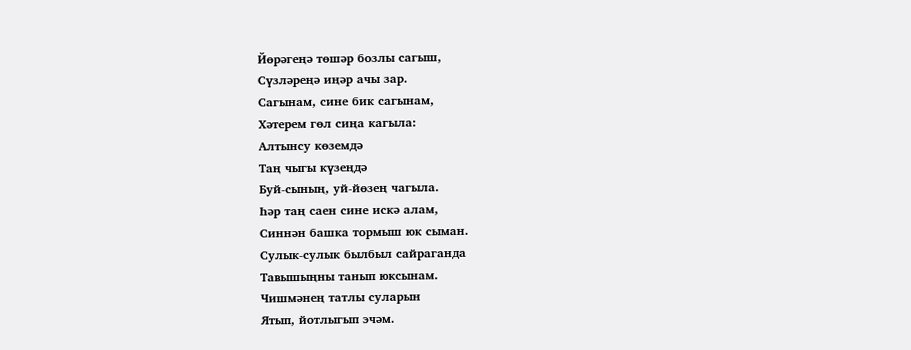Йөрәгеңә төшәр бозлы сагыш,
Сүзләреңә иңәр ачы зар.
Сагынам, сине бик сагынам,
Хәтерем гөл сиңа кагыла:
Алтынсу көземдә
Таң чыгы күзеңдә
Буй-сының, уй-йөзең чагыла.
Һәр таң саен сине искә алам,
Синнән башка тормыш юк сыман.
Сулык-сулык былбыл сайраганда
Тавышыңны танып юксынам.
Чишмәнең татлы суларын
Ятып, йотлыгып эчәм.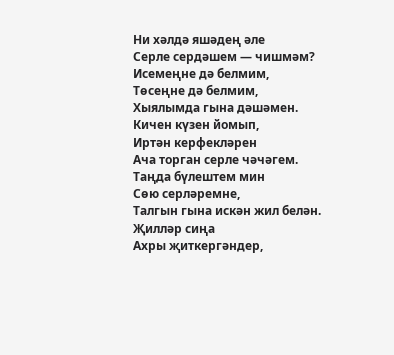Ни хәлдә яшәдең әле
Серле сердәшем — чишмәм?
Исемеңне дә белмим,
Төсеңне дә белмим,
Хыялымда гына дәшәмен.
Кичен күзен йомып,
Иртән керфекләрен
Ача торган серле чәчәгем.
Таңда бүлештем мин
Сөю серләремне,
Талгын гына искән жил белән.
Җилләр сиңа
Ахры җиткергәндер,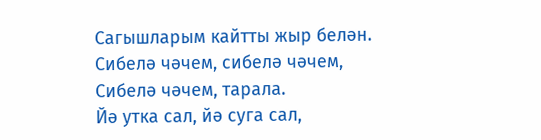Сагышларым кайтты жыр белән.
Сибелә чәчем, сибелә чәчем,
Сибелә чәчем, тарала.
Йә утка сал, йә суга сал,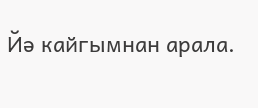Йә кайгымнан арала.